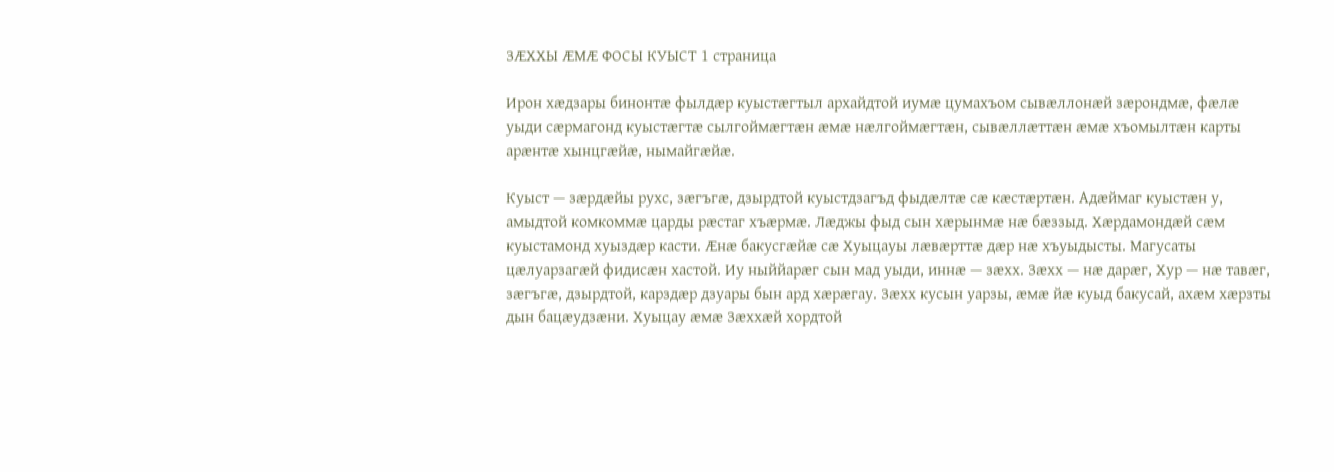ЗÆХХЫ ÆМÆ ФОСЫ КУЫСТ 1 страница

Ирон хæдзары бинонтæ фылдæр куыстæгтыл архайдтой иумæ цумахъом сывæллонæй зæрондмæ, фæлæ уыди сæрмагонд куыстæгтæ сылгоймæгтæн æмæ нæлгоймæгтæн, сывæллæттæн æмæ хъомылтæн карты арæнтæ хынцгæйæ, нымайгæйæ.

Куыст — зæрдæйы рухс, зæгъгæ, дзырдтой куыстдзагъд фыдæлтæ сæ кæстæртæн. Адæймаг куыстæн у, амыдтой комкоммæ царды рæстаг хъæрмæ. Лæджы фыд сын хæрынмæ нæ бæззыд. Хæрдамондæй сæм куыстамонд хуыздæр касти. Æнæ бакусгæйæ сæ Хуыцауы лæвæрттæ дæр нæ хъуыдысты. Магусаты цæлуарзагæй фидисæн хастой. Иу ныййарæг сын мад уыди, иннæ — зæхх. Зæхх — нæ дарæг, Хур — нæ тавæг, зæгъгæ, дзырдтой, карздæр дзуары бын ард хæрæгау. Зæхх кусын уарзы, æмæ йæ куыд бакусай, ахæм хæрзты дын бацæудзæни. Хуыцау æмæ Зæххæй хордтой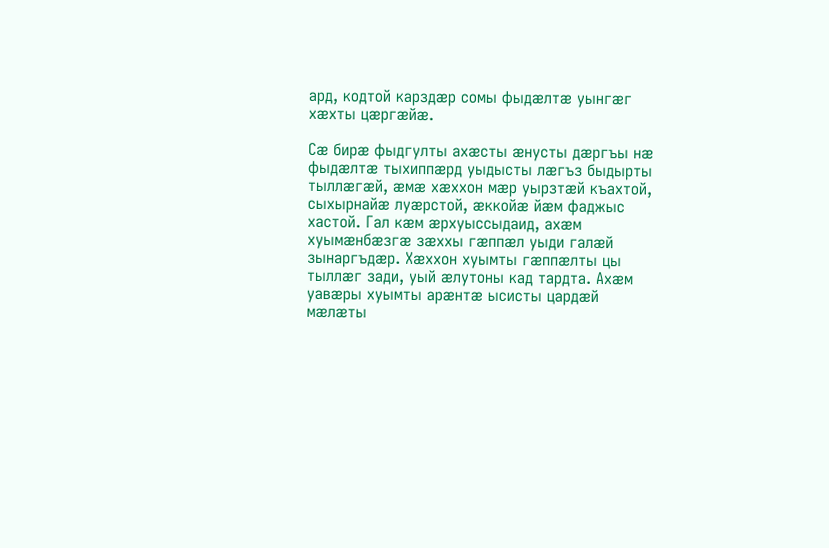ард, кодтой карздæр сомы фыдæлтæ уынгæг хæхты цæргæйæ.

Сæ бирæ фыдгулты ахæсты æнусты дæргъы нæ фыдæлтæ тыхиппæрд уыдысты лæгъз быдырты тыллæгæй, æмæ хæххон мæр уырзтæй къахтой, сыхырнайæ луæрстой, æккойæ йæм фаджыс хастой. Гал кæм æрхуыссыдаид, ахæм хуымæнбæзгæ зæххы гæппæл уыди галæй зынаргъдæр. Хæххон хуымты гæппæлты цы тыллæг зади, уый æлутоны кад тардта. Ахæм уавæры хуымты арæнтæ ысисты цардæй мæлæты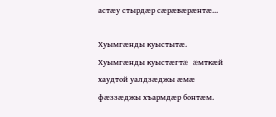астæу стырдæр сæрæвæрæнтæ...

Хуымгæнды куыстытæ. Хуымгæнды куыстæгтæ æмткæй хаудтой уалдзæджы æмæ фæззæджы хъармдæр бонтæм.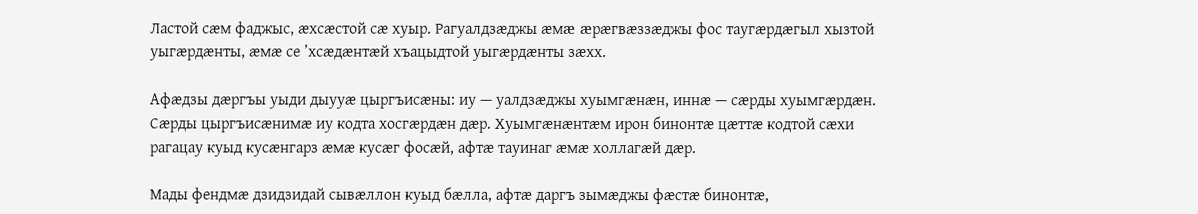Ластой сæм фаджыс, æхсæстой сæ хуыр. Рагуалдзæджы æмæ æрæгвæззæджы фос таугæрдæгыл хызтой уыгæрдæнты, æмæ се ’хсæдæнтæй хъацыдтой уыгæрдæнты зæхх.

Афæдзы дæргъы уыди дыууæ цыргъисæны: иу — уалдзæджы хуымгæнæн, иннæ — сæрды хуымгæрдæн. Сæрды цыргъисæнимæ иу кодта хосгæрдæн дæр. Хуымгæнæнтæм ирон бинонтæ цæттæ кодтой сæхи рагацау куыд кусæнгарз æмæ кусæг фосæй, афтæ тауинаг æмæ холлагæй дæр.

Мады фендмæ дзидзидай сывæллон куыд бæлла, афтæ даргъ зымæджы фæстæ бинонтæ,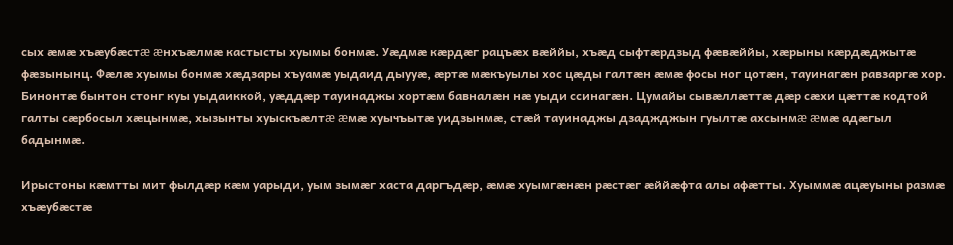сых æмæ хъæубæстæ æнхъæлмæ кастысты хуымы бонмæ. Уæдмæ кæрдæг рацъæх вæййы, хъæд сыфтæрдзыд фæвæййы, хæрыны кæрдæджытæ фæзынынц. Фæлæ хуымы бонмæ хæдзары хъуамæ уыдаид дыууæ, æртæ мæкъуылы хос цæды галтæн æмæ фосы ног цотæн, тауинагæн равзаргæ хор. Бинонтæ бынтон стонг куы уыдаиккой, уæддæр тауинаджы хортæм бавналæн нæ уыди ссинагæн. Цумайы сывæллæттæ дæр сæхи цæттæ кодтой галты сæрбосыл хæцынмæ, хызынты хуыскъæлтæ æмæ хуычъытæ уидзынмæ, стæй тауинаджы дзаджджын гуылтæ ахсынмæ æмæ адæгыл бадынмæ.

Ирыстоны кæмтты мит фылдæр кæм уарыди, уым зымæг хаста даргъдæр, æмæ хуымгæнæн рæстæг æййæфта алы афæтты. Хуыммæ ацæуыны размæ хъæубæстæ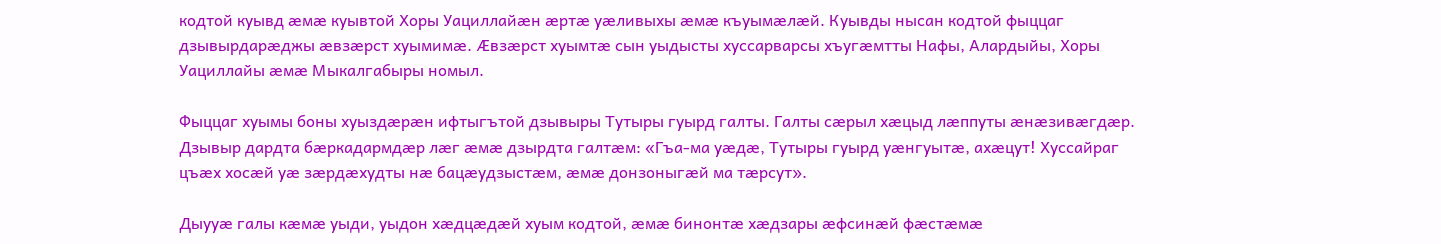кодтой куывд æмæ куывтой Хоры Уациллайæн æртæ уæливыхы æмæ къуымæлæй. Куывды нысан кодтой фыццаг дзывырдарæджы æвзæрст хуымимæ. Æвзæрст хуымтæ сын уыдысты хуссарварсы хъугæмтты Нафы, Алардыйы, Хоры Уациллайы æмæ Мыкалгабыры номыл.

Фыццаг хуымы боны хуыздæрæн ифтыгътой дзывыры Тутыры гуырд галты. Галты сæрыл хæцыд лæппуты æнæзивæгдæр. Дзывыр дардта бæркадармдæр лæг æмæ дзырдта галтæм: «Гъа-ма уæдæ, Тутыры гуырд уæнгуытæ, ахæцут! Хуссайраг цъæх хосæй уæ зæрдæхудты нæ бацæудзыстæм, æмæ донзоныгæй ма тæрсут».

Дыууæ галы кæмæ уыди, уыдон хæдцæдæй хуым кодтой, æмæ бинонтæ хæдзары æфсинæй фæстæмæ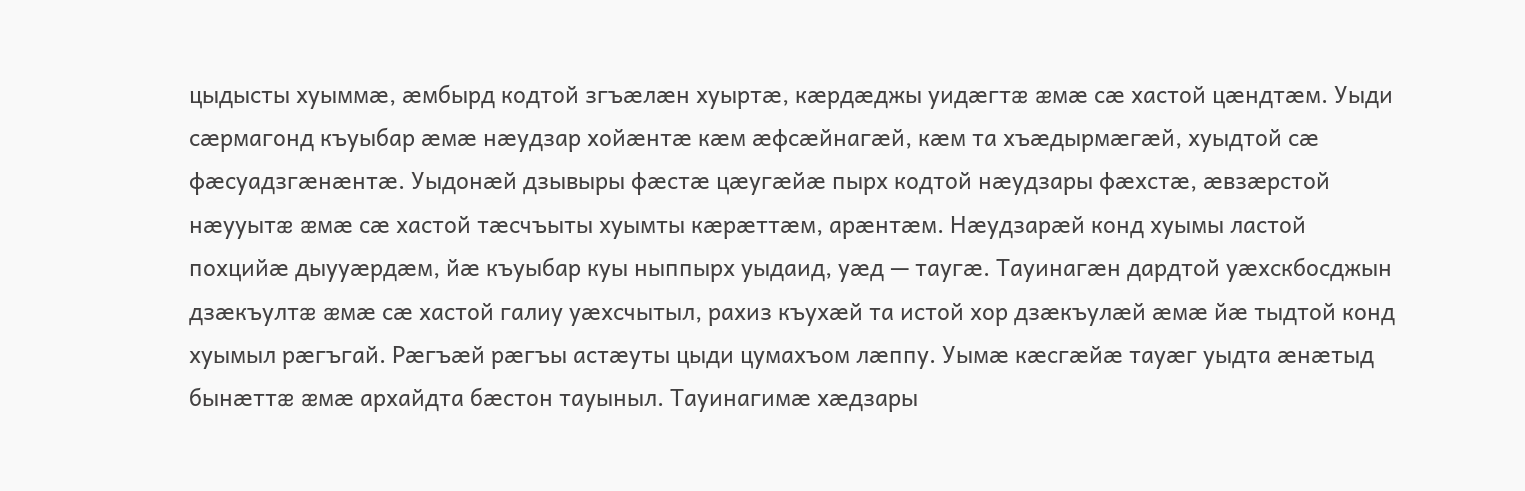цыдысты хуыммæ, æмбырд кодтой згъæлæн хуыртæ, кæрдæджы уидæгтæ æмæ сæ хастой цæндтæм. Уыди сæрмагонд къуыбар æмæ нæудзар хойæнтæ кæм æфсæйнагæй, кæм та хъæдырмæгæй, хуыдтой сæ фæсуадзгæнæнтæ. Уыдонæй дзывыры фæстæ цæугæйæ пырх кодтой нæудзары фæхстæ, æвзæрстой нæууытæ æмæ сæ хастой тæсчъыты хуымты кæрæттæм, арæнтæм. Нæудзарæй конд хуымы ластой похцийæ дыууæрдæм, йæ къуыбар куы ныппырх уыдаид, уæд — таугæ. Тауинагæн дардтой уæхскбосджын дзæкъултæ æмæ сæ хастой галиу уæхсчытыл, рахиз къухæй та истой хор дзæкъулæй æмæ йæ тыдтой конд хуымыл рæгъгай. Рæгъæй рæгъы астæуты цыди цумахъом лæппу. Уымæ кæсгæйæ тауæг уыдта æнæтыд бынæттæ æмæ архайдта бæстон тауыныл. Тауинагимæ хæдзары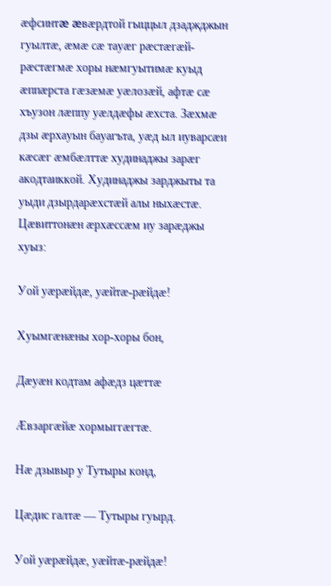æфсинтæ æвæрдтой гыццыл дзаджджын гуылтæ, æмæ сæ тауæг рæстæгæй-рæстæгмæ хоры нæмгуытимæ куыд æппæрста гæзæмæ уæлозæй, афтæ сæ хъузон лæппу уæлдæфы æхста. Зæхмæ дзы æрхауын бауагъта, уæд ыл иуварсæи кæсæг æмбæлттæ худинаджы зарæг акодтаиккой. Худинаджы зарджыты та уыди дзырдарæхстæй алы ныхæстæ. Цæвиттонæн æрхæссæм иу зарæджы хуыз:

Уой уæрæйдæ, уæйтæ-рæйдæ!

Хуымгæнæны хор-хоры бон,

Дæуæн кодтам афæдз цæттæ

Æвзаргæйæ хормыггæгтæ.

Нæ дзывыр у Тутыры конд,

Цæдис галтæ — Тутыры гуырд.

Уой уæрæйдæ, уæйтæ-рæйдæ!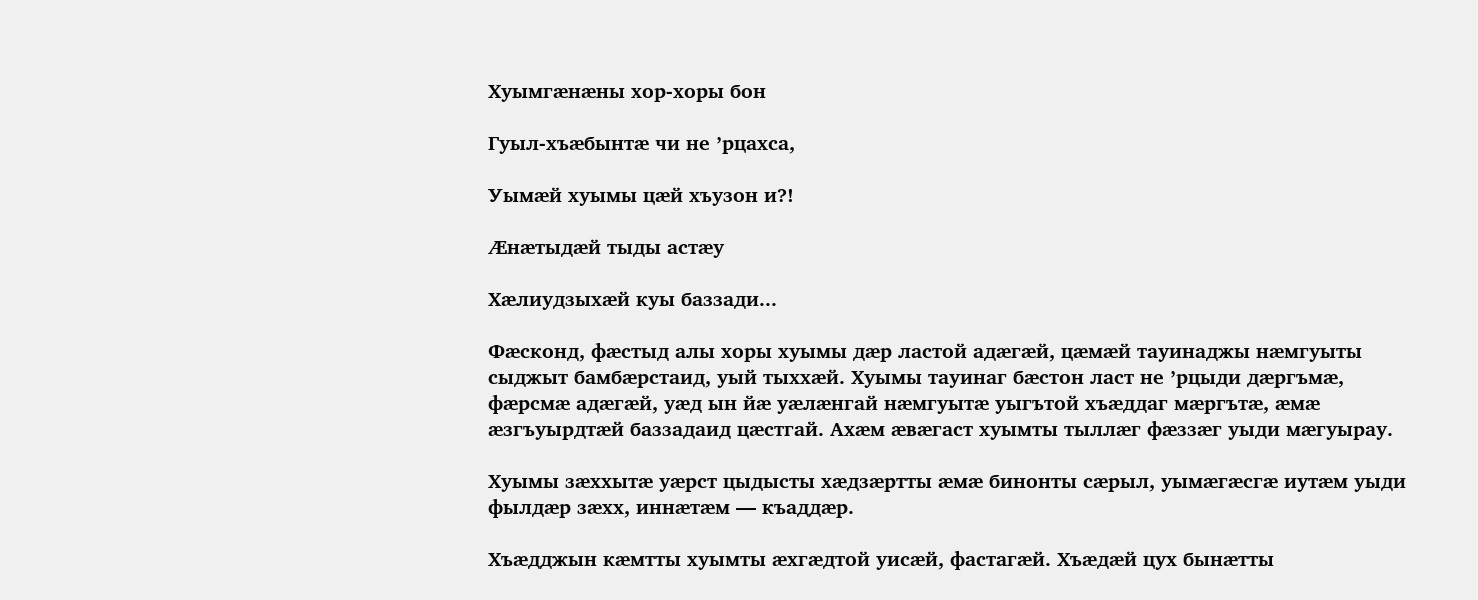Хуымгæнæны хор-хоры бон

Гуыл-хъæбынтæ чи не ’рцахса,

Уымæй хуымы цæй хъузон и?!

Æнæтыдæй тыды астæу

Хæлиудзыхæй куы баззади...

Фæсконд, фæстыд алы хоры хуымы дæр ластой адæгæй, цæмæй тауинаджы нæмгуыты сыджыт бамбæрстаид, уый тыххæй. Хуымы тауинаг бæстон ласт не ’рцыди дæргъмæ, фæрсмæ адæгæй, уæд ын йæ уæлæнгай нæмгуытæ уыгътой хъæддаг мæргътæ, æмæ æзгъуырдтæй баззадаид цæстгай. Ахæм æвæгаст хуымты тыллæг фæззæг уыди мæгуырау.

Хуымы зæххытæ уæрст цыдысты хæдзæртты æмæ бинонты сæрыл, уымæгæсгæ иутæм уыди фылдæр зæхх, иннæтæм — къаддæр.

Хъæдджын кæмтты хуымты æхгæдтой уисæй, фастагæй. Хъæдæй цух бынæтты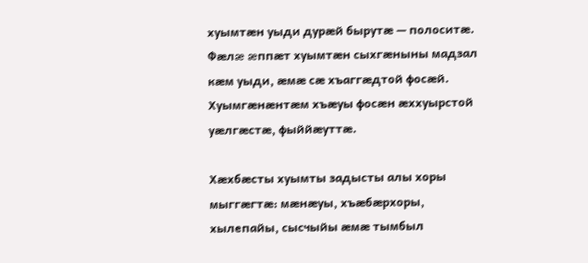хуымтæн уыди дурæй бырутæ — полоситæ. Фæлæ æппæт хуымтæн сыхгæныны мадзал кæм уыди, æмæ сæ хъаггæдтой фосæй. Хуымгæнæнтæм хъæуы фосæн æххуырстой уæлгæстæ, фыййæуттæ.

Хæхбæсты хуымты задысты алы хоры мыггæгтæ: мæнæуы, хъæбæрхоры, хылепайы, сысчыйы æмæ тымбыл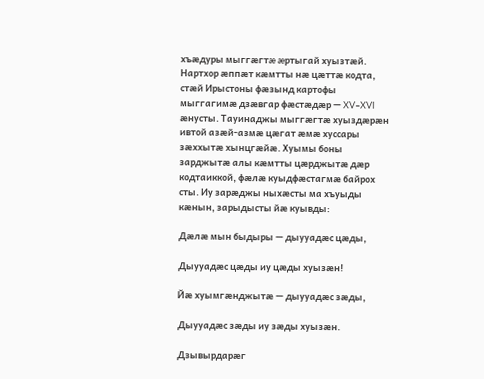хъæдуры мыггæгтæ æртыгай хуызтæй. Нартхор æппæт кæмтты нæ цæттæ кодта, стæй Ирыстоны фæзынд картофы мыггагимæ дзæвгар фæстæдæр — XV–XVI æнусты. Тауинаджы мыггæгтæ хуыздæрæн ивтой азæй-азмæ цæгат æмæ хуссары зæххытæ хынцгæйæ. Хуымы боны зарджытæ алы кæмтты цæрджытæ дæр кодтаиккой, фæлæ куыдфæстагмæ байрох сты. Иу зарæджы ныхæсты ма хъуыды кæнын, зарыдысты йæ куывды:

Дæлæ мын быдыры — дыууадæс цæды,

Дыууадæс цæды иу цæды хуызæн!

Йæ хуымгæнджытæ — дыууадæс зæды,

Дыууадæс зæды иу зæды хуызæн.

Дзывырдарæг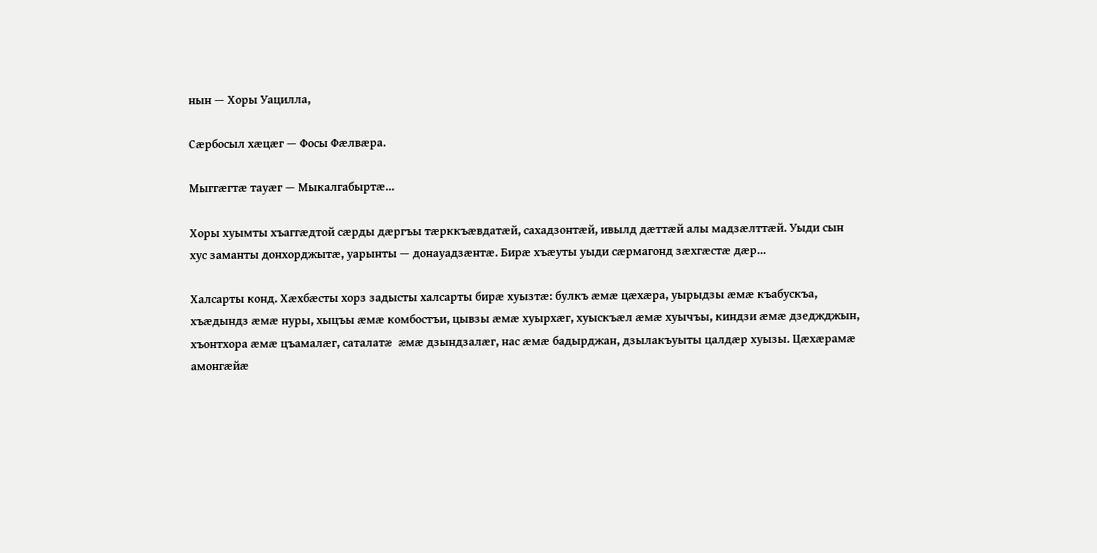нын — Хоры Уацилла,

Сæрбосыл хæцæг — Фосы Фæлвæра.

Мыггæгтæ тауæг — Мыкалгабыртæ...

Хоры хуымты хъаггæдтой сæрды дæргъы тæрккъæвдатæй, сахадзонтæй, ивылд дæттæй алы мадзæлттæй. Уыди сын хус заманты донхорджытæ, уарынты — донауадзæнтæ. Бирæ хъæуты уыди сæрмагонд зæхгæстæ дæр...

Халсарты конд. Хæхбæсты хорз задысты халсарты бирæ хуызтæ: булкъ æмæ цæхæра, уырыдзы æмæ къабускъа, хъæдындз æмæ нуры, хыцъы æмæ комбостъи, цывзы æмæ хуырхæг, хуыскъæл æмæ хуычъы, киндзи æмæ дзеджджын, хъонтхора æмæ цъамалæг, саталатæ æмæ дзындзалæг, нас æмæ бадырджан, дзылакъуыты цалдæр хуызы. Цæхæрамæ амонгæйæ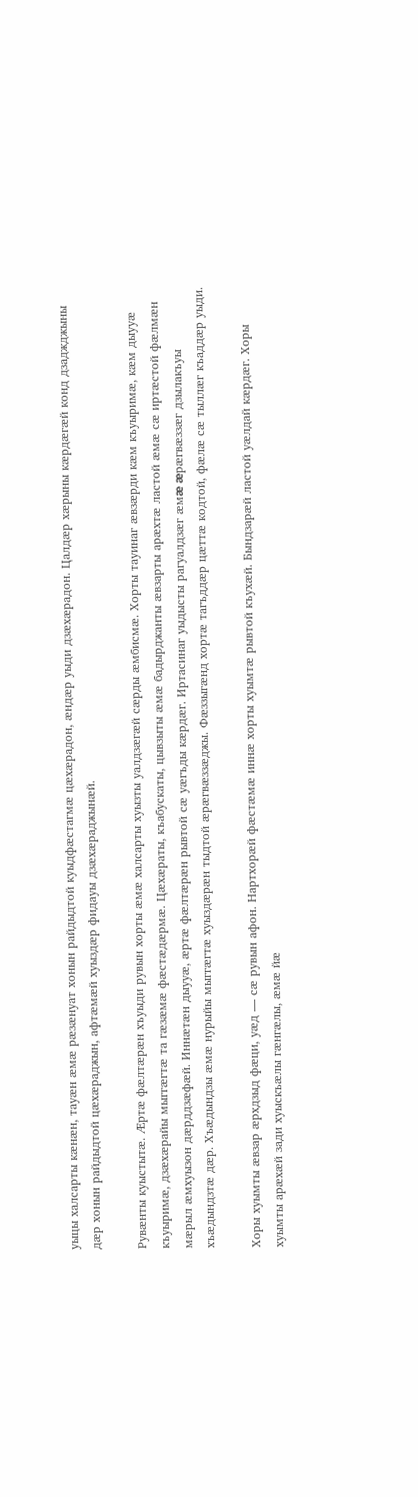уыцы халсарты кæнæн, тауæн æмæ рæзæнуат хонын райдыдтой куыдфæстагмæ цæхæрадон, æндæр уыди дзæхæрадон. Цалдæр хæрыны кæрдæгæй конд дзаджджыны дæр хонын райдыдтой цæхæраджын, афтæмæй хуыздæр фидауы дзæхæраджынæй.

Рувæнты куыстытæ. Æртæ фæлтæрæн хъуыди рувын хорты æмæ халсарты хуызты уалдзæгæй сæрды æмбисмæ. Хорты тауинаг æвзæрди кæм къуыримæ, кæм дыууæ къуыримæ, дзæхæрайы мыггæгтæ та гæзæмæ фæстæдæрмæ. Цæхæраты, къабускаты, цывзыты æмæ бадырджанты æвзарты арæхтæ ластой æмæ сæ иртæстой фæлмæн мæрыл æмхуызон дæрддзæфæй. Иннæтæн дыууæ, æртæ фæлтæрæн рывтой сæ уæгъды кæрдæг. Иртасинаг уыдысты рагуалдзæг æмæ æрæгвæззæг дзылакъуы хъæдындзтæ дæр. Хъæдындзы æмæ нурыйы мыггæгтæ хуыздæрæн тыдтой æрæгвæззæджы. Фæззыгæнд хортæ тагъддæр цæттæ кодтой, фæлæ сæ тыллæг къаддæр уыди.

Хоры хуымты æвзар æрхдзыд фæци, уæд — сæ рувын афон. Нартхорæй фæстæмæ иннæ хорты хуымтæ рывтой къухæй. Бындзарæй ластой уæлдай кæрдæг. Хоры хуымты арæхæй зади хуыскъæлы гæнгæлы, æмæ йæ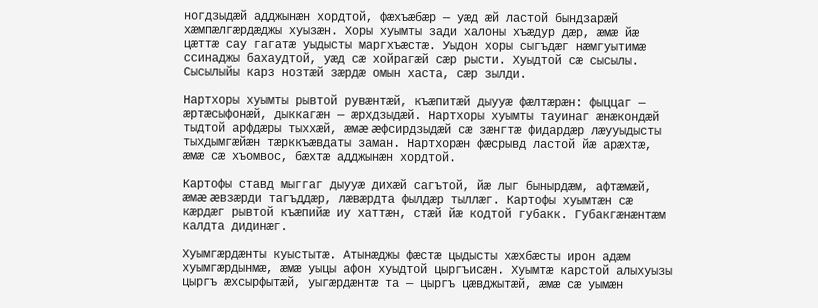ногдзыдæй адджынæн хордтой, фæхъæбæр — уæд æй ластой бындзарæй хæмпæлгæрдæджы хуызæн. Хоры хуымты зади халоны хъæдур дæр, æмæ йæ цæттæ сау гагатæ уыдысты маргхъæстæ. Уыдон хоры сыгъдæг нæмгуытимæ ссинаджы бахаудтой, уæд сæ хойрагæй сæр рысти. Хуыдтой сæ сысылы. Сысылыйы карз нозтæй зæрдæ омын хаста, сæр зылди.

Нартхоры хуымты рывтой рувæнтæй, къæпитæй дыууæ фæлтæрæн: фыццаг — æртæсыфонæй, дыккагæн — æрхдзыдæй. Нартхоры хуымты тауинаг æнæкондæй тыдтой арфдæры тыххæй, æмæ æфсирдзыдæй сæ зæнгтæ фидардæр лæууыдысты тыхдымгæйæн тæрккъæвдаты заман. Нартхорæн фæсрывд ластой йæ арæхтæ, æмæ сæ хъомвос, бæхтæ адджынæн хордтой.

Картофы ставд мыггаг дыууæ дихæй сагътой, йæ лыг бынырдæм, афтæмæй, æмæ æвзæрди тагъддæр, лæвæрдта фылдæр тыллæг. Картофы хуымтæн сæ кæрдæг рывтой къæпийæ иу хаттæн, стæй йæ кодтой губакк. Губакгæнæнтæм калдта дидинæг.

Хуымгæрдæнты куыстытæ. Атынæджы фæстæ цыдысты хæхбæсты ирон адæм хуымгæрдынмæ, æмæ уыцы афон хуыдтой цыргъисæн. Хуымтæ карстой алыхуызы цыргъ æхсырфытæй, уыгæрдæнтæ та — цыргъ цæвджытæй, æмæ сæ уымæн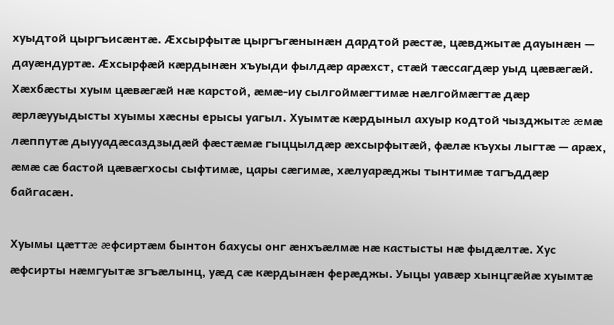хуыдтой цыргъисæнтæ. Æхсырфытæ цыргъгæнынæн дардтой рæстæ, цæвджытæ дауынæн — дауæндуртæ. Æхсырфæй кæрдынæн хъуыди фылдæр арæхст, стæй тæссагдæр уыд цæвæгæй. Хæхбæсты хуым цæвæгæй нæ карстой, æмæ-иу сылгоймæгтимæ нæлгоймæгтæ дæр æрлæууыдысты хуымы хæсны ерысы уагыл. Хуымтæ кæрдыныл ахуыр кодтой чызджытæ æмæ лæппутæ дыууадæсаздзыдæй фæстæмæ гыццылдæр æхсырфытæй, фæлæ къухы лыгтæ — арæх, æмæ сæ бастой цæвæгхосы сыфтимæ, цары сæгимæ, хæлуарæджы тынтимæ тагъддæр байгасæн.

Хуымы цæттæ æфсиртæм бынтон бахусы онг æнхъæлмæ нæ кастысты нæ фыдæлтæ. Хус æфсирты нæмгуытæ згъæлынц, уæд сæ кæрдынæн ферæджы. Уыцы уавæр хынцгæйæ хуымтæ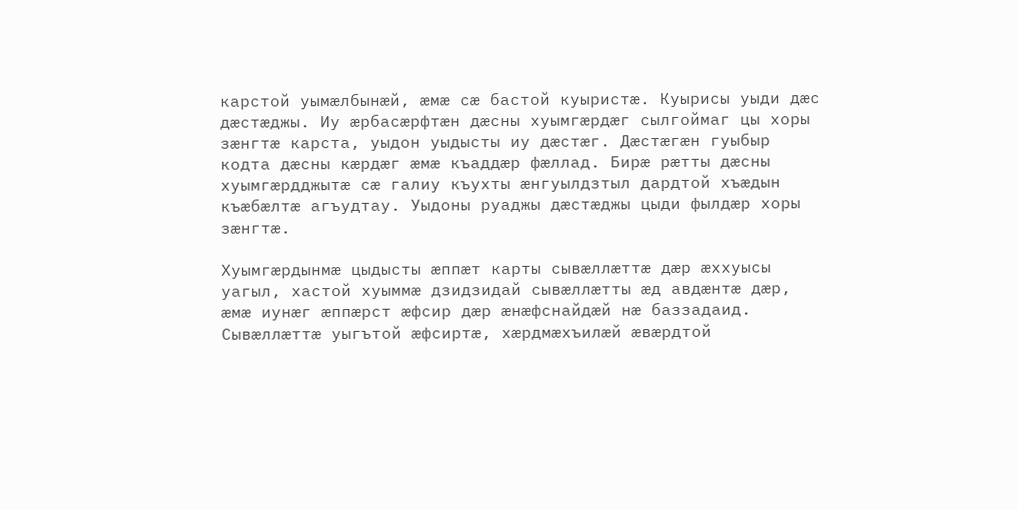карстой уымæлбынæй, æмæ сæ бастой куыристæ. Куырисы уыди дæс дæстæджы. Иу æрбасæрфтæн дæсны хуымгæрдæг сылгоймаг цы хоры зæнгтæ карста, уыдон уыдысты иу дæстæг. Дæстæгæн гуыбыр кодта дæсны кæрдæг æмæ къаддæр фæллад. Бирæ рæтты дæсны хуымгæрдджытæ сæ галиу къухты æнгуылдзтыл дардтой хъæдын къæбæлтæ агъудтау. Уыдоны руаджы дæстæджы цыди фылдæр хоры зæнгтæ.

Хуымгæрдынмæ цыдысты æппæт карты сывæллæттæ дæр æххуысы уагыл, хастой хуыммæ дзидзидай сывæллæтты æд авдæнтæ дæр, æмæ иунæг æппæрст æфсир дæр æнæфснайдæй нæ баззадаид. Сывæллæттæ уыгътой æфсиртæ, хæрдмæхъилæй æвæрдтой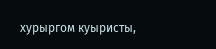хурыргом куыристы,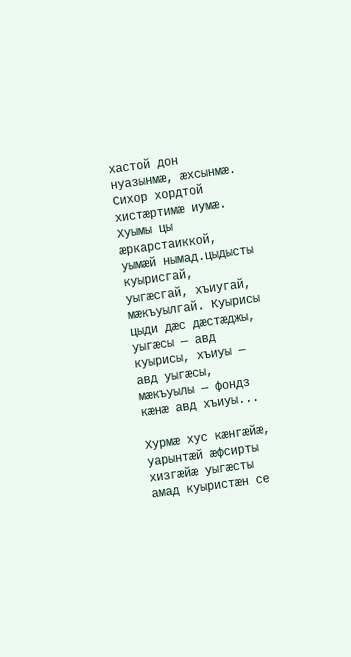хастой дон нуазынмæ, æхсынмæ. Сихор хордтой хистæртимæ иумæ. Хуымы цы æркарстаиккой, уымæй нымад.цыдысты куырисгай, уыгæсгай, хъиугай, мæкъуылгай. Куырисы цыди дæс дæстæджы, уыгæсы — авд куырисы, хъиуы — авд уыгæсы, мæкъуылы — фондз кæнæ авд хъиуы...

Хурмæ хус кæнгæйæ, уарынтæй æфсирты хизгæйæ уыгæсты амад куыристæн се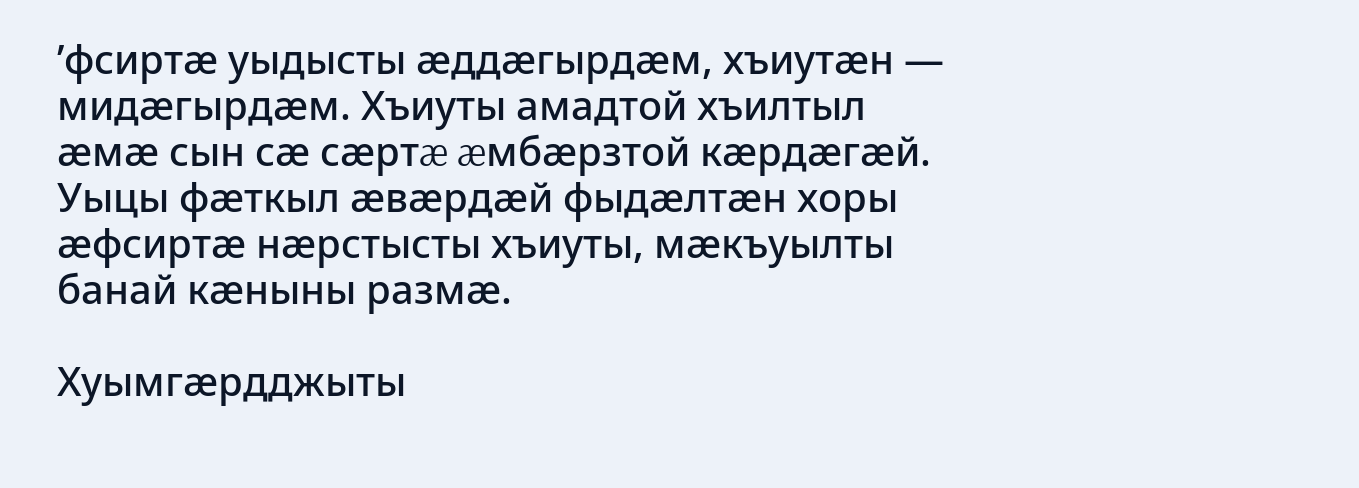’фсиртæ уыдысты æддæгырдæм, хъиутæн — мидæгырдæм. Хъиуты амадтой хъилтыл æмæ сын сæ сæртæ æмбæрзтой кæрдæгæй. Уыцы фæткыл æвæрдæй фыдæлтæн хоры æфсиртæ нæрстысты хъиуты, мæкъуылты банай кæныны размæ.

Хуымгæрдджыты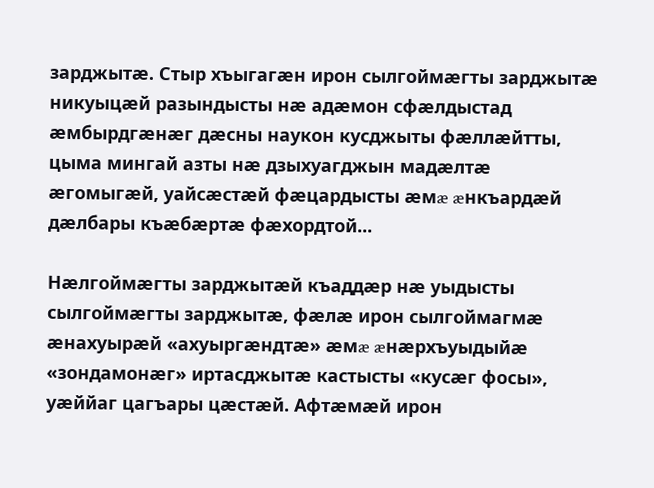зарджытæ. Стыр хъыгагæн ирон сылгоймæгты зарджытæ никуыцæй разындысты нæ адæмон сфæлдыстад æмбырдгæнæг дæсны наукон кусджыты фæллæйтты, цыма мингай азты нæ дзыхуагджын мадæлтæ æгомыгæй, уайсæстæй фæцардысты æмæ æнкъардæй дæлбары къæбæртæ фæхордтой...

Нæлгоймæгты зарджытæй къаддæр нæ уыдысты сылгоймæгты зарджытæ, фæлæ ирон сылгоймагмæ æнахуырæй «ахуыргæндтæ» æмæ æнæрхъуыдыйæ «зондамонæг» иртасджытæ кастысты «кусæг фосы», уæййаг цагъары цæстæй. Афтæмæй ирон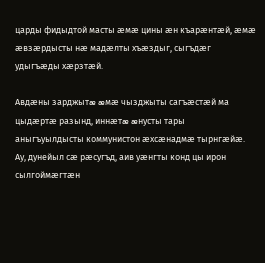царды фидыдтой масты æмæ цины æн къарæнтæй, æмæ æвзæрдысты нæ мадæлты хъæздыг, сыгъдæг удыгъæды хæрзтæй.

Авдæны зарджытæ æмæ чызджыты сагъæстæй ма цыдæртæ разынд, иннæтæ æнусты тары аныгъуылдысты коммунистон æхсæнадмæ тырнгæйæ. Ау, дунейыл сæ рæсугъд, аив уæнгты конд цы ирон сылгоймæгтæн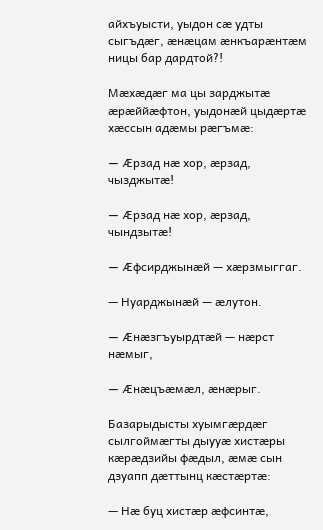айхъуысти, уыдон сæ удты сыгъдæг, æнæцам æнкъарæнтæм ницы бар дардтой?!

Мæхæдæг ма цы зарджытæ æрæййæфтон, уыдонæй цыдæртæ хæссын адæмы рæгъмæ:

— Æрзад нæ хор, æрзад, чызджытæ!

— Æрзад нæ хор, æрзад, чындзытæ!

— Æфсирджынæй — хæрзмыггаг.

— Нуарджынæй — æлутон.

— Æнæзгъуырдтæй — нæрст нæмыг,

— Æнæцъæмæл, æнæрыг.

Базарыдысты хуымгæрдæг сылгоймæгты дыууæ хистæры кæрæдзийы фæдыл, æмæ сын дзуапп дæттынц кæстæртæ:

— Нæ буц хистæр æфсинтæ,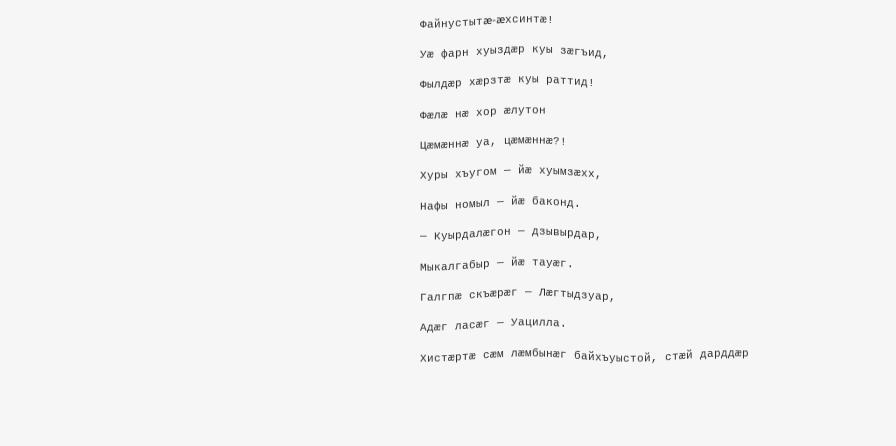Файнустытæ-æхсинтæ!

Уæ фарн хуыздæр куы зæгъид,

Фылдæр хæрзтæ куы раттид!

Фæлæ нæ хор æлутон

Цæмæннæ уа, цæмæннæ?!

Хуры хъугом — йæ хуымзæхх,

Нафы номыл — йæ баконд.

— Куырдалæгон — дзывырдар,

Мыкалгабыр — йæ тауæг.

Галгпæ скъæрæг — Лæгтыдзуар,

Адæг ласæг — Уацилла.

Хистæртæ сæм лæмбынæг байхъуыстой, стæй дарддæр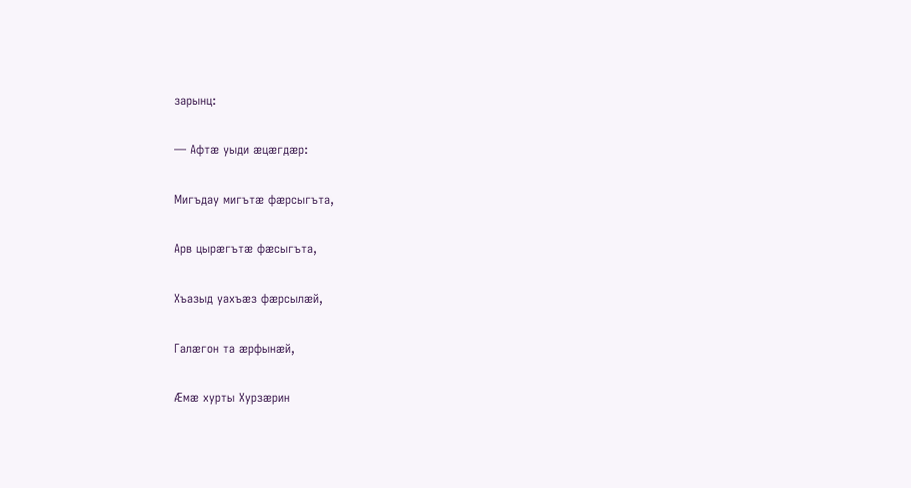зарынц:

— Афтæ уыди æцæгдæр:

Мигъдау мигътæ фæрсыгъта,

Арв цырæгътæ фæсыгъта,

Хъазыд уахъæз фæрсылæй,

Галæгон та æрфынæй,

Æмæ хурты Хурзæрин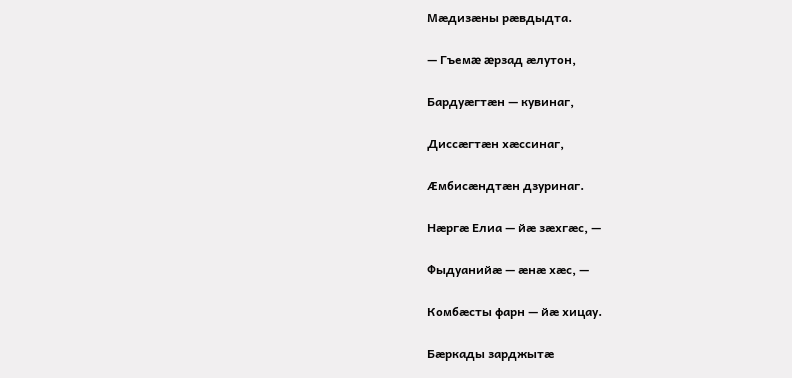Мæдизæны рæвдыдта.

— Гъемæ æрзад æлутон,

Бардуæгтæн — кувинаг,

Диссæгтæн хæссинаг,

Æмбисæндтæн дзуринаг.

Нæргæ Елиа — йæ зæхгæс, —

Фыдуанийæ — æнæ хæс, —

Комбæсты фарн — йæ хицау.

Бæркады зарджытæ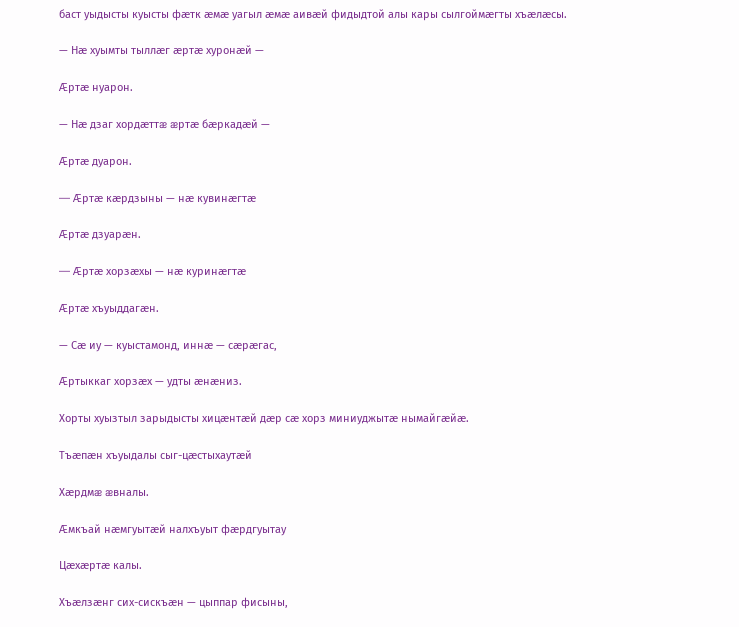баст уыдысты куысты фæтк æмæ уагыл æмæ аивæй фидыдтой алы кары сылгоймæгты хъæлæсы.

— Нæ хуымты тыллæг æртæ хуронæй —

Æртæ нуарон.

— Нæ дзаг хордæттæ æртæ бæркадæй —

Æртæ дуарон.

— Æртæ кæрдзыны — нæ кувинæгтæ

Æртæ дзуарæн.

— Æртæ хорзæхы — нæ куринæгтæ

Æртæ хъуыддагæн.

— Сæ иу — куыстамонд, иннæ — сæрæгас,

Æртыккаг хорзæх — удты æнæниз.

Хорты хуызтыл зарыдысты хицæнтæй дæр сæ хорз миниуджытæ нымайгæйæ.

Тъæпæн хъуыдалы сыг-цæстыхаутæй

Хæрдмæ æвналы.

Æмкъай нæмгуытæй налхъуыт фæрдгуытау

Цæхæртæ калы.

Хъæлзæнг сих-сискъæн — цыппар фисыны,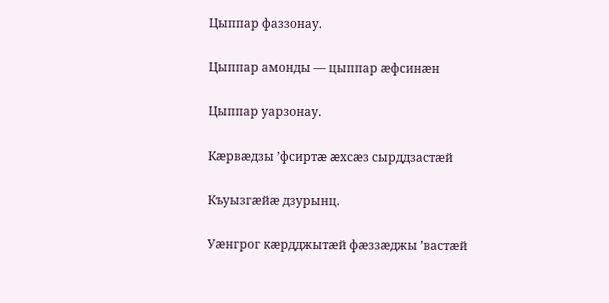Цыппар фаззонау.

Цыппар амонды — цыппар æфсинæн

Цыппар уарзонау.

Кæрвæдзы ’фсиртæ æхсæз сырддзастæй

Къуызгæйæ дзурынц.

Уæнгрог кæрдджытæй фæззæджы ’вастæй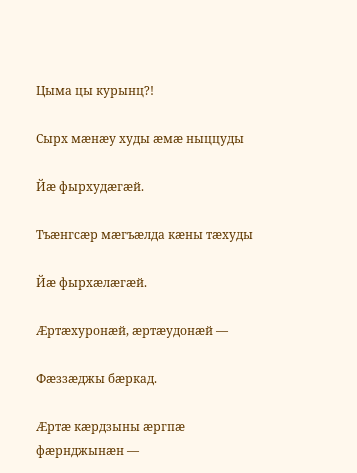Цыма цы курынц?!

Сырх мæнæу худы æмæ ныццуды

Йæ фырхудæгæй.

Тъæнгсæр мæгъæлда кæны тæхуды

Йæ фырхæлæгæй.

Æртæхуронæй, æртæудонæй —

Фæззæджы бæркад.

Æртæ кæрдзыны æргпæ фæрнджынæн —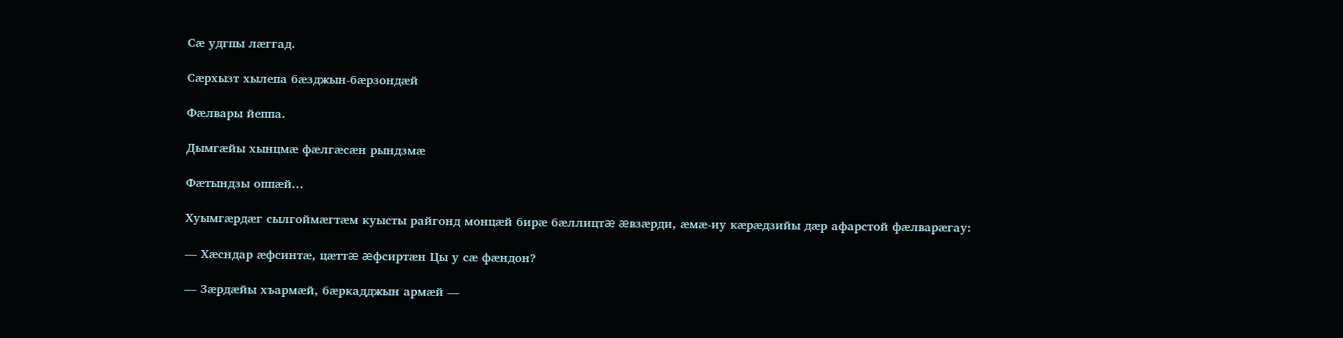Сæ удгпы лæггад.

Сæрхызт хылепа бæзджын-бæрзондæй

Фæлвары йеппа.

Дымгæйы хынцмæ фæлгæсæн рындзмæ

Фæтындзы оппæй...

Хуымгæрдæг сылгоймæгтæм куысты райгонд монцæй бирæ бæллицтæ æвзæрди, æмæ-иу кæрæдзийы дæр афарстой фæлварæгау:

— Хæсндар æфсинтæ, цæттæ æфсиртæн Цы у сæ фæндон?

— Зæрдæйы хъармæй, бæркадджын армæй —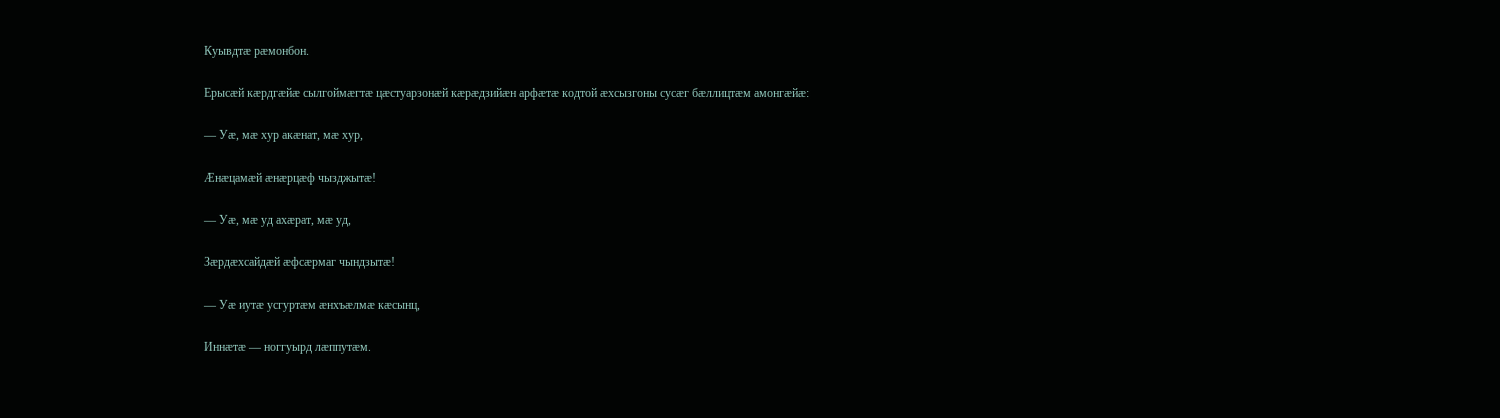Куывдтæ рæмонбон.

Ерысæй кæрдгæйæ сылгоймæгтæ цæстуарзонæй кæрæдзийæн арфæтæ кодтой æхсызгоны сусæг бæллицтæм амонгæйæ:

— Уæ, мæ хур акæнат, мæ хур,

Æнæцамæй æнæрцæф чызджытæ!

— Уæ, мæ уд ахæрат, мæ уд,

Зæрдæхсайдæй æфсæрмаг чындзытæ!

— Уæ иутæ усгуртæм æнхъæлмæ кæсынц,

Иннæтæ — ноггуырд лæппутæм.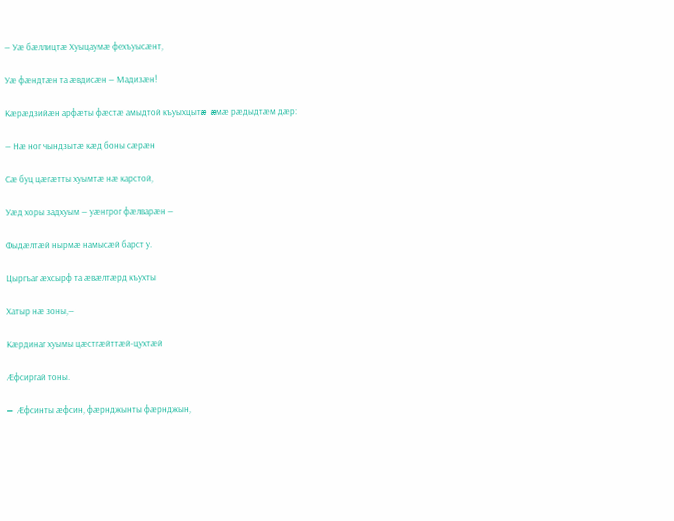— Уæ бæллицтæ Хуыцаумæ фехъуысæнт,

Уæ фæндтæн та æвдисæн — Мадизæн!

Кæрæдзийæн арфæты фæстæ амыдтой къуыхцытæ æмæ рæдыдтæм дæр:

— Нæ ног чындзытæ кæд боны сæрæн

Сæ буц цæгæтты хуымтæ нæ карстой,

Уæд хоры задхуым — уæнгрог фæлварæн —

Фыдæлтæй нырмæ намысæй барст у.

Цыргъаг æхсырф та æвæлтæрд къухты

Хатыр нæ зоны,—

Кæрдинаг хуымы цæстгæйттæй-цухтæй

Æфсиргай тоны.

— Æфсинты æфсин, фæрнджынты фæрнджын,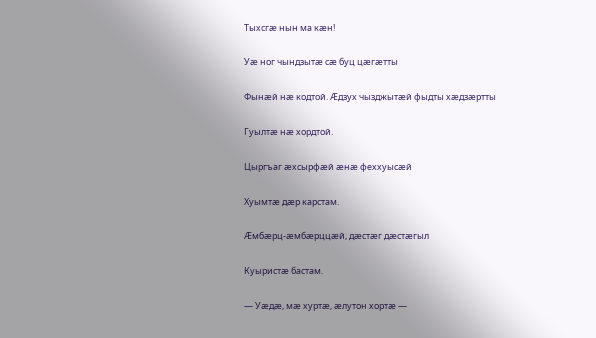Тыхсгæ нын ма кæн!

Уæ ног чындзытæ сæ буц цæгæтты

Фынæй нæ кодтой. Æдзух чызджытæй фыдты хæдзæртты

Гуылтæ нæ хордтой.

Цыргъаг æхсырфæй æнæ феххуысæй

Хуымтæ дæр карстам.

Æмбæрц-æмбæрццæй, дæстæг дæстæгыл

Куыристæ бастам.

— Уæдæ, мæ хуртæ, æлутон хортæ —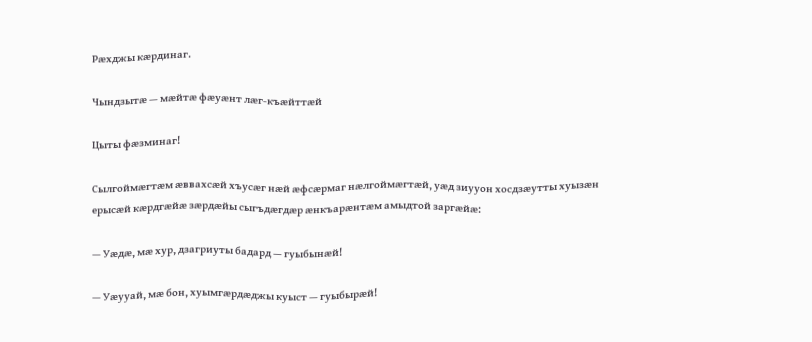Рæхджы кæрдинаг.

Чындзытæ — мæйтæ фæуæнт лæг-къæйттæй

Цыты фæзминаг!

Сылгоймæгтæм æввахсæй хъусæг нæй æфсæрмаг нæлгоймæгтæй, уæд зиууон хосдзæутты хуызæн ерысæй кæрдгæйæ зæрдæйы сыгъдæгдæр æнкъарæнтæм амыдтой заргæйæ:

— Уæдæ, мæ хур, дзагриуты бадард — гуыбынæй!

— Уæууай, мæ бон, хуымгæрдæджы куыст — гуыбырæй!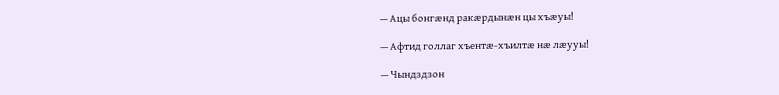— Ацы бонгæнд ракæрдынæн цы хъæуы!

— Афтид голлаг хъентæ-хъилтæ нæ лæууы!

— Чындздзон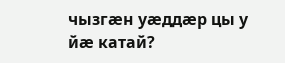чызгæн уæддæр цы у йæ катай?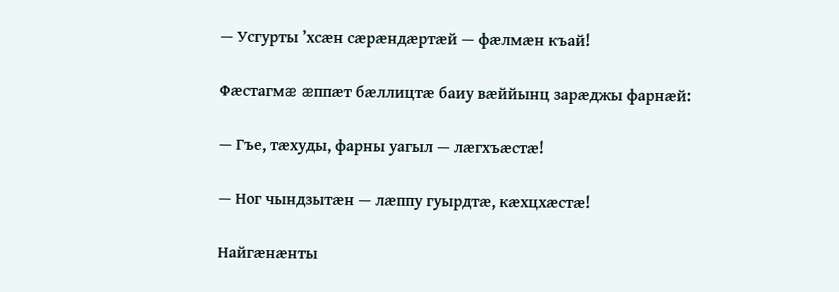— Усгурты ’хсæн сæрæндæртæй — фæлмæн къай!

Фæстагмæ æппæт бæллицтæ баиу вæййынц зарæджы фарнæй:

— Гъе, тæхуды, фарны уагыл — лæгхъæстæ!

— Ног чындзытæн — лæппу гуырдтæ, кæхцхæстæ!

Найгæнæнты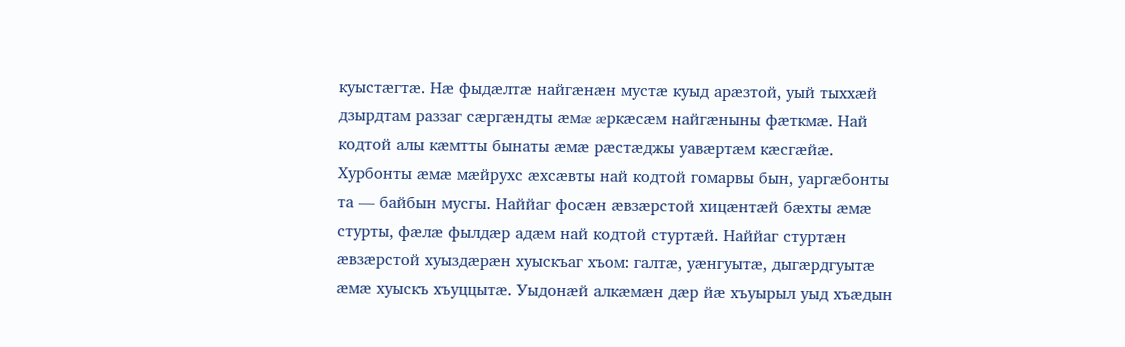куыстæгтæ. Нæ фыдæлтæ найгæнæн мустæ куыд арæзтой, уый тыххæй дзырдтам раззаг сæргæндты æмæ æркæсæм найгæныны фæткмæ. Най кодтой алы кæмтты бынаты æмæ рæстæджы уавæртæм кæсгæйæ. Хурбонты æмæ мæйрухс æхсæвты най кодтой гомарвы бын, уаргæбонты та — байбын мусгы. Наййаг фосæн æвзæрстой хицæнтæй бæхты æмæ стурты, фæлæ фылдæр адæм най кодтой стуртæй. Наййаг стуртæн æвзæрстой хуыздæрæн хуыскъаг хъом: галтæ, уæнгуытæ, дыгæрдгуытæ æмæ хуыскъ хъуццытæ. Уыдонæй алкæмæн дæр йæ хъуырыл уыд хъæдын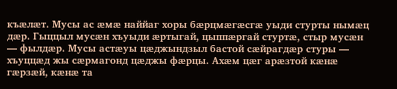къæлæт. Мусы ас æмæ наййаг хоры бæрцмæгæсгæ уыди стурты нымæц дæр. Гыццыл мусæн хъуыди æртыгай, цыппæргай стуртæ, стыр мусæн — фылдæр. Мусы астæуы цæджындзыл бастой сæйрагдæр стуры — хъуццæд жы сæрмагонд цæджы фæрцы. Ахæм цæг арæзтой кæнæ гæрзæй, кæнæ та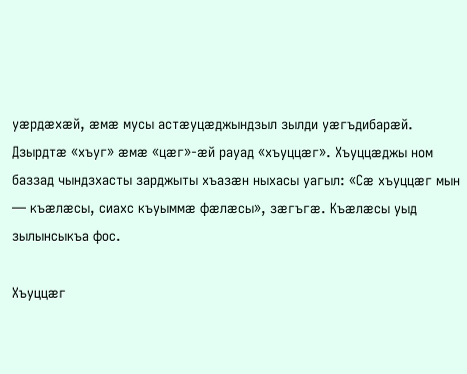уæрдæхæй, æмæ мусы астæуцæджындзыл зылди уæгъдибарæй. Дзырдтæ «хъуг» æмæ «цæг»-æй рауад «хъуццæг». Хъуццæджы ном баззад чындзхасты зарджыты хъазæн ныхасы уагыл: «Сæ хъуццæг мын — къæлæсы, сиахс къуыммæ фæлæсы», зæгъгæ. Къæлæсы уыд зылынсыкъа фос.

Хъуццæг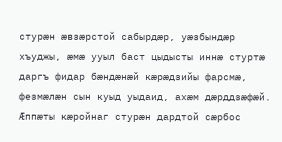стурæн æвзæрстой сабырдæр, уæзбындæр хъуджы, æмæ ууыл баст цыдысты иннæ стуртæ даргъ фидар бæндæнæй кæрæдзийы фарсмæ, фезмæлæн сын куыд уыдаид, ахæм дæрддзæфæй. Æппæты кæройнаг стурæн дардтой сæрбос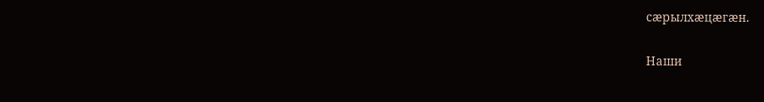сæрылхæцæгæн.

Наши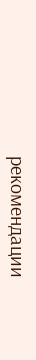рекомендации